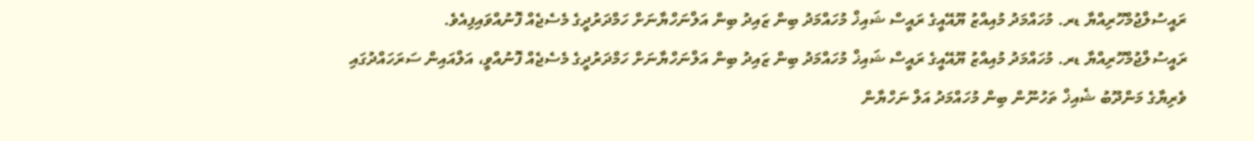ރައީސުލްޖުމްހޫރިއްޔާ ޑރ. މުހައްމަދު މުއިއްޒު ޔޫއޭއީގެ ރައީސް ޝައިޚް މުހައްމަދު ބިން ޒައިދު ބިން އަލްނަހްޔާނަށް ހަމްދަރުދީގެ މެސެޖެއް ފޮނުއްވައިފިއެވެ.
ރައީސުލްޖުމްހޫރިއްޔާ ޑރ. މުހައްމަދު މުއިއްޒު ޔޫއޭއީގެ ރައީސް ޝައިޚް މުހައްމަދު ބިން ޒައިދު ބިން އަލްނަހްޔާނަށް ހަމްދަރުދީގެ މެސެޖެއް ފޮނުއްވީ، އަލްއައިން ސަރަހައްދުގައި ވެރިޔާގެ މަންދޫބު ޝެއިޚް ތަހުނޫން ބިން މުހައްމަދު އަލް ނަހްޔާން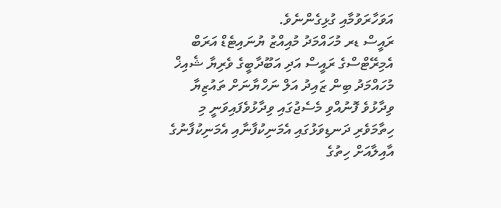އަވަހާރަވުމާއި ގުޅިގެންނެވެ.
ރައީސް ޑރ މުހައްމަދު މުއިއްޒު ޔުނައިޓެޑް އަރަބް އެމިރޭޓްސްގެ ރައީސް އަދި އަބޫދާބީގެ ވެރިޔާ ޝެއިޚް މުހައްމަދު ބިން ޒައިދު އަލް ނަހްޔާނަށް ތައުޒިޔާ ވިދާޅުވެ ފޮނުއްވި މެސެޖުގައި ވިދާޅުވެފައިވަނީ މި ހިތާމަވެރި ދަނޑިވަޅުގައި އެމަނިކުފާނާއި އެމަނިކުފާނުގެ އާއިލާއަށް ހިތުގެ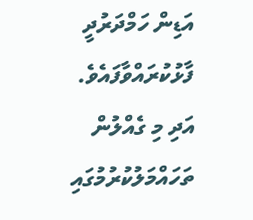އަޑިން ހަމްދަރުދީ ފާޅުކުރައްވާފައެވެ.
އަދި މި ގެއްލުން ތަހައްމަލުކުރުމުގައި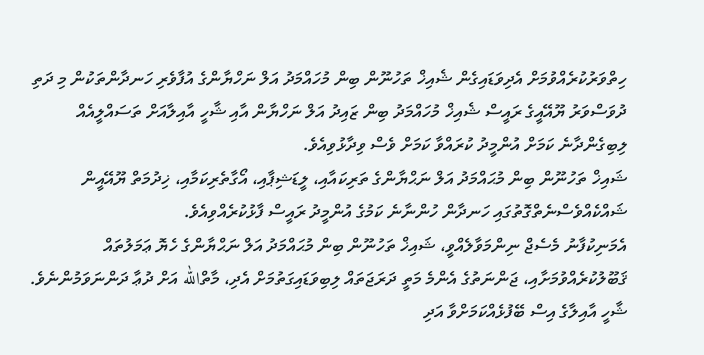ހިތްވަރުކުރެއްވުމަށް އެދިވަޑައިގެން ޝެއިޚް ތަހުނޫން ބިން މުހައްމަދު އަލް ނަހްޔާންގެ އުފާވެރި ހަނދާންތަކުން މި ދަތި ދުވަސްވަރު ޔޫއޭއީގެ ރައީސް ޝެއިޚް މުހައްމަދު ބިން ޒައިދު އަލް ނަހްޔާން އާއި ޝާހީ އާއިލާއަށް ތަސައްލީއެއް ލިބިގެންދާނެ ކަމަށް އުންމީދު ކުރައްވާ ކަމަށް ވެސް ވިދާޅުވިއެވެ.
ޝައިޚް ތަހުނޫން ބިން މުޙައްމަދު އަލް ނަޙްޔާންގެ ތަރިކައާއި، ލީޑަޝިޕާއި، އޯގާތެރިކަމާއި، ޚިދުމަތް ޔޫއޭއީން ޝައްކެއްވެސްނެތްގޮތުގައި ހަނދާން ހުންނާނެ ކަމުގެ އުންމީދު ރައީސް ފާޅުކުރެއްވިއެވެ.
އެމަނިކުފާނު މެސެޖް ނިންމަވާލެއްވީ، ޝައިޚް ތަހުނޫން ބިން މުޙައްމަދު އަލް ނަޙްޔާންގެ ހެޔޮ ޢަމަލުތައް ޤަބޫލުކުރެއްވުމަށާއި، ޖަންނަތުގެ އެންމެ މަތީ ދަރަޖަތައް ލިބިވަޑައިގަތުމަށް އެދި، މާތްالله އަށް ދުޢާ ދަންނަވަމުންނެވެ.
ޝާހީ އާއިލާގެ އިސް ބޭފުޅެއްކަމަށްވާ އަދި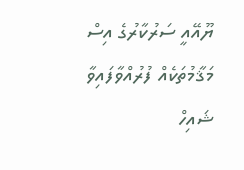ޔޫއޭއީ ސަރުކާރުގެ އިސް މަޤާމުތަކެއް ފުރުއްވާފައިވާ ޝައިހް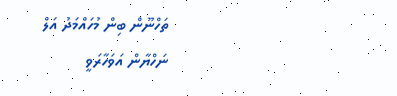ތަހްނޫން ބިން މުހައްމަދު އަލް ނަހްޔާން އަވަހާރަވީ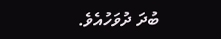ބުދަ ދުވަހުއެވެ.